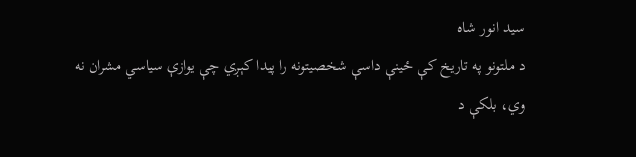سید انور شاه
د ملتونو په تاریخ کې ځینې داسې شخصیتونه را پیدا کېږي چې یوازې سیاسي مشران نه وي، بلکې د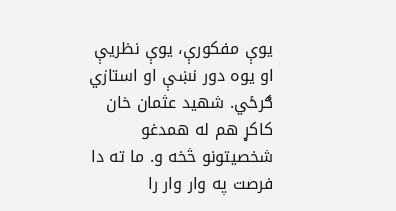یوې مفکورې، یوې نظریې او یوه دور نښې او استازي ګرځي. شهید عثمان خان کاکړ هم له همدغو شخصیتونو څخه و. ما ته دا فرصت په وار وار را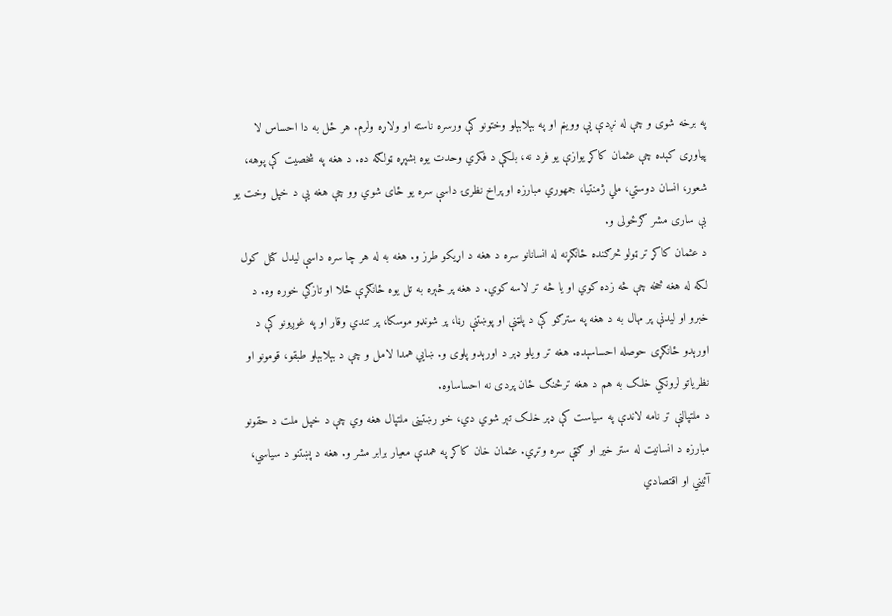په برخه شوی و چې له نږدې یې ووینم او په بېلابېلو وختونو کې ورسره ناسته او ولاړه ولرم. هر ځل به دا احساس لا پیاوړی کېده چې عثمان کاکړ یوازې یو فرد نه، بلکې د فکري وحدت یوه بشپړه ټولګه ده. د هغه په شخصیت کې پوهه، شعور، انسان دوستي، ملي ژمنتیا، جمهوري مبارزه او پراخ نظرۍ داسې سره یو ځای شوي وو چې هغه یې د خپل وخت یو بې ساری مشر ګرځولی و.
د عثمان کاکړ تر ټولو څرګنده ځانګړنه له انسانانو سره د هغه د اړیکو طرز و. هغه به له هر چا سره داسې لیدل کتل کول لکه له هغه څخه چې څه زده کوي او یا څه تر لاسه کوي. د هغه پر څېره به تل یوه ځانګړې ځلا او تازګي خوره وه. د خبرو او لیدنې پر مهال به د هغه په سترګو کې د پلټنې او پوښتنې رڼا، پر شونډو موسکا، پر تندي وقار او په غوږونو کې د اورېدو ځانګړی حوصله احساسېده. هغه تر ویلو ډېر د اورېدو پلوی و. ښایي همدا لامل و چې د بېلابېلو طبقو، قومونو او نظریاتو لرونکي خلک به هم د هغه ترڅنګ ځان پردی نه احساساوه.
د ملتپالنې تر نامه لاندې په سیاست کې ډېر خلک تېر شوي دي، خو رښتینی ملتپال هغه وي چې د خپل ملت د حقونو مبارزه د انسانیت له ستر خیر او ګټې سره وتړي. عثمان خان کاکړ په همدې معیار برابر مشر و. هغه د پښتنو د سیاسي، آئیني او اقتصادي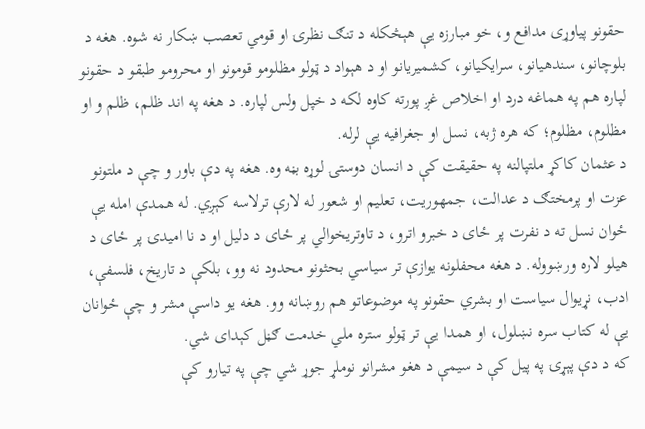حقونو پیاوړی مدافع و، خو مبارزه یې هېڅکله د تنګ نظرۍ او قومي تعصب ښکار نه شوه. هغه د بلوچانو، سندھیانو، سرایکیانو، کشمیریانو او د هېواد د ټولو مظلومو قومونو او محرومو طبقو د حقونو لپاره هم په هماغه درد او اخلاص غږ پورته کاوه لکه د خپل ولس لپاره. د هغه په اند ظلم، ظلم و او مظلوم، مظلوم؛ که هره ژبه، نسل او جغرافیه یې لرله.
د عثمان کاکړ ملتپالنه په حقیقت کې د انسان دوستۍ لوړه بڼه وه. هغه په دې باور و چې د ملتونو عزت او پرمختګ د عدالت، جمهوریت، تعلیم او شعور له لارې ترلاسه کېږي. له همدې امله یې ځوان نسل ته د نفرت پر ځای د خبرو اترو، د تاوتریخوالي پر ځای د دلیل او د نا امیدۍ پر ځای د هیلو لاره ورښووله. د هغه محفلونه یوازې تر سیاسي بحثونو محدود نه وو، بلکې د تاریخ، فلسفې، ادب، نړیوال سیاست او بشري حقونو په موضوعاتو هم روښانه وو. هغه یو داسې مشر و چې ځوانان یې له کتاب سره نښلول، او همدا یې تر ټولو ستره ملي خدمت ګڼل کېدای شي.
که د دې پېړۍ په پیل کې د سیمې د هغو مشرانو نوملړ جوړ شي چې په تیارو کې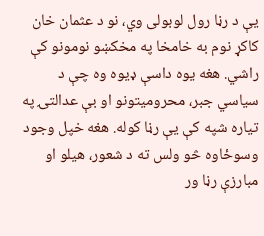یې د رڼا رول لوبولی وي، نو د عثمان خان کاکړ نوم به خامخا په مخکښو نومونو کې راشي. هغه یوه داسې ډیوه وه چې د سیاسي جبر، محرومیتونو او بې عدالتۍ په تیاره شپه کې یې رڼا کوله. هغه خپل وجود وسوځاوه څو ولس ته د شعور، هیلو او مبارزې رڼا ور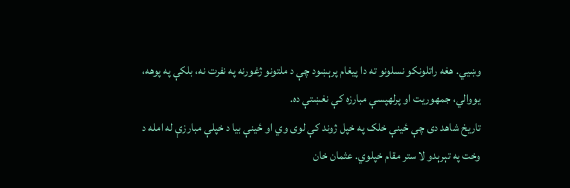وښيي. هغه راتلونکو نسلونو ته دا پیغام پرېښود چې د ملتونو ژغورنه په نفرت نه، بلکې په پوهه، یووالي، جمهوریت او پرلهپسې مبارزه کې نغښتې ده.
تاریخ شاهد دی چې ځینې خلک په خپل ژوند کې لوی وي او ځینې بیا د خپلې مبارزې له امله د وخت په تېرېدو لا ستر مقام خپلوي. عثمان خان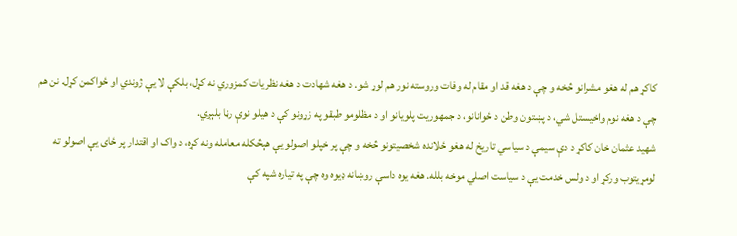کاکړ هم له هغو مشرانو څخه و چې د هغه قد او مقام له وفات وروسته نور هم لوړ شو. د هغه شهادت د هغه نظریات کمزوري نه کړل، بلکې لا یې ژوندي او ځواکمن کړل. نن هم چې د هغه نوم واخیستل شي، د پښتون وطن د ځوانانو، د جمهوریت پلویانو او د مظلومو طبقو په زړونو کې د هیلو نوې رڼا بلېږي.
شهید عثمان خان کاکړ د دې سیمې د سیاسي تاریخ له هغو ځلانده شخصیتونو څخه و چې پر خپلو اصولو یې هېڅکله معامله ونه کړه، د واک او اقتدار پر ځای یې اصولو ته لومړیتوب ورکړ او د ولس خدمت یې د سیاست اصلي موخه بلله. هغه یوه داسې روښانه ډیوه وه چې په تیاره شپه کې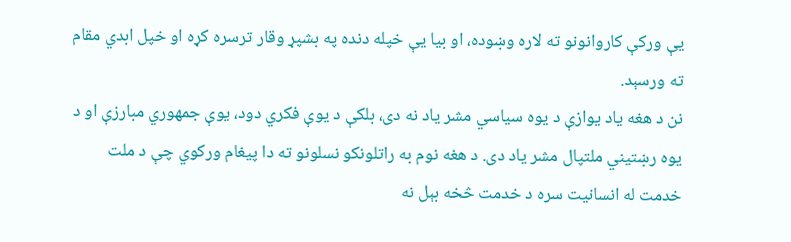یې ورکې کاروانونو ته لاره وښوده، او بیا یې خپله دنده په بشپړ وقار ترسره کړه او خپل ابدي مقام ته ورسېد.
نن د هغه یاد یوازې د یوه سیاسي مشر یاد نه دی، بلکې د یوې فکري دود، یوې جمهوري مبارزې او د یوه رښتیني ملتپال مشر یاد دی. د هغه نوم به راتلونکو نسلونو ته دا پیغام ورکوي چې د ملت خدمت له انسانیت سره د خدمت څخه بېل نه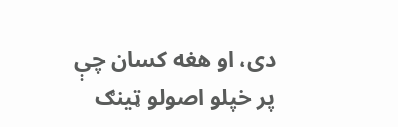دی، او هغه کسان چې پر خپلو اصولو ټینګ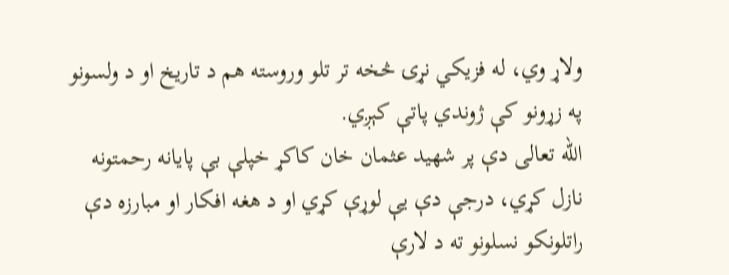ولاړ وي، له فزیکي نړۍ څخه تر تلو وروسته هم د تاریخ او د ولسونو په زړونو کې ژوندي پاتې کېږي.
الله تعالی دې پر شهید عثمان خان کاکړ خپلې بې پایانه رحمتونه نازل کړي، درجې دې یې لوړې کړي او د هغه افکار او مبارزه دې راتلونکو نسلونو ته د لارې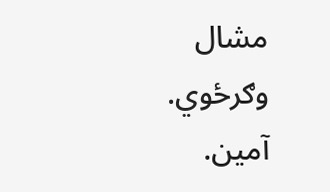مشال وګرځوي. آمین.